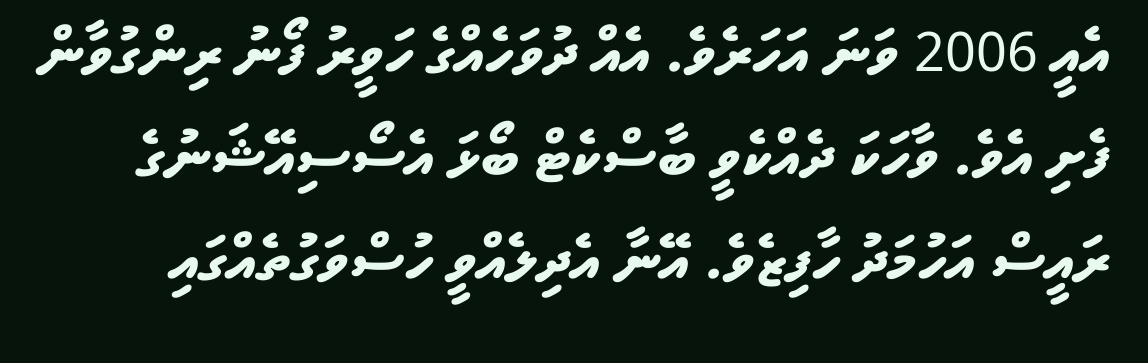އެއީ 2006 ވަނަ އަހަރެވެ. އެއް ދުވަހެއްގެ ހަވީރު ފޯނު ރިންގުވާން ފެށި އެވެ. ވާހަކަ ދެއްކެވީ ބާސްކެޓް ބޯޅަ އެސޯސިއޭޝަނުގެ ރައީސް އަހުމަދު ހާފިޒެވެ. އޭނާ އެދިލެއްވީ ހުސްވަގުތެއްގައި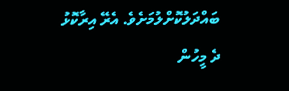ބައްދަލުކޮށްލުމަށެވެ. އެރޭ އިރާކޮޅު ދެ މީހުން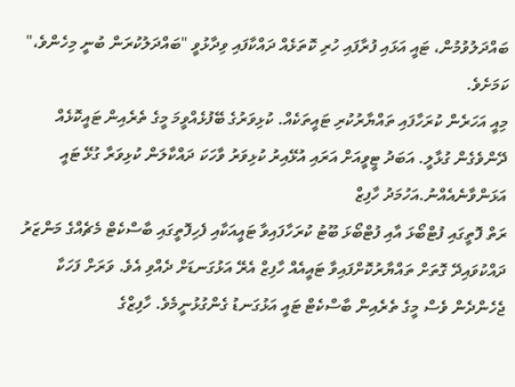ބައްދަލުވުމުން، ޓައީ އަޅައި ފުރާފައި ހުރި ކޮތަޅެއް ދައްކާފައި ވިދާޅުވީ "ބައްދަލުކުރަން ބުނީ މިހެންވެ،" ކަމަށެވެ.
މިއީ އަހަރެން ކުރަހާފައި ތައްޔާރުކުރި ޓައީތަކެއް. ކުޅިވަރުގެ ބޭފުޅެއްވީމަ މީގެ ތެރެއިން ޓައީކޮޅެއް ދޭންވެގެން ގުޅާލީ. އަބަދު ޓީވީއަށް އަރައި އުޅޭއިރު ކުޅިވަރު ވާހަކަ ދައްކާލަން ކުޅިވަރާ ގުޅޭ ޓައީ އަޅަންވާނެއެއްނު.އަހުމަދު ހާފިޒް
ރަތް ފޮތީގައި ފުޓްބޯޅަ އާއި ފުޓްބޯޅަ ބޫޓު ކުރަހާފައިވާ ޓައީއަކާއި ފެހިފޮތީގައި ބާސްކެޓް މެޗެއްގެ މަންޒަރު ދައްކުވައިދޭ ގޮތަށް ތައްޔާރުކޮށްފައިވާ ޓައީއެއް ހާފިޒް އެރޭ އަޅުގަނޑަށް ދެއްވި އެވެ. ވަރަށް ފަހަކާ ޖެހެންދެން ވެސް މީގެ ތެރެއިން ބާސްކެޓް ޓައީ އަޅުގަނޑު ގެންގުޅުނީމެވެ. ހާފިޒްގެ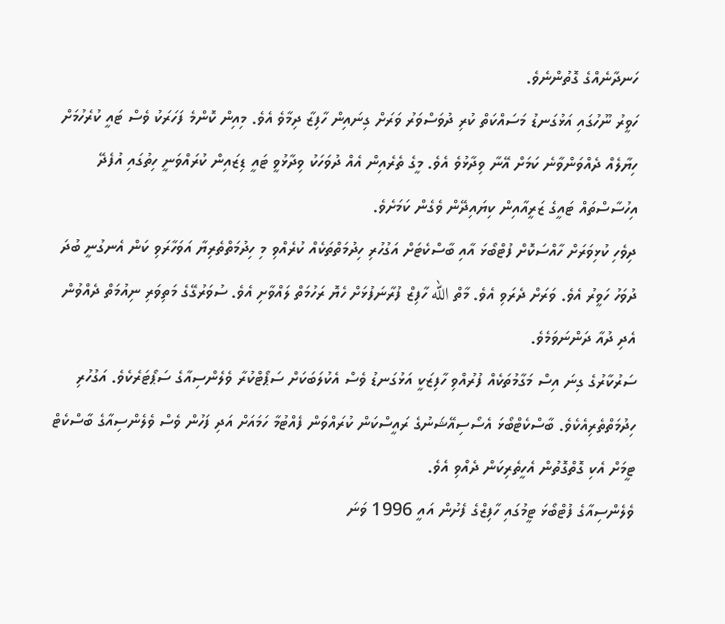ހަނދާނެއްގެ ގޮތުންނެވެ.
ހަވީރު ނޫހުގައި އަޅުގަނޑު މަސައްކަތް ކުރި ދުވަސްވަރު ވަރަށް ގިނައިން ހާފިޒާ ދިމާވެ އެވެ. މިއިން ކޮންމެ ފަހަރަކު ވެސް ޓައީ ކުރެހުމަށް ހިޔާލެއް ދެއްވަންވާނެ ކަމަށް އޭނާ ވިދާޅުވެ އެވެ. މީގެ ތެރެއިން އެއް ދުވަހަކު ވިދާޅުވީ ޓައީ ޑިޒައިން ކުރައްވަނީ ހިތުގައި އުފެދޭ އިހުސާސްތައް ޓައީގެ ޒަރީއާއިން ކިޔައިދޭން ވެގެން ކަމަށެވެ.
ދިވެހި ކުޅިވަރަށް ހާއްސަކޮށް ފުޓްބޯޅަ އާއި ބާސްކެޓަށް އަގުހުރި ހިދުމަތްތަކެއް ކުރެއްވި މި ހިދުމަތްތެރިޔާ އަވަހާރަވި ކަން އެނގުނީ ބުދަ ދުވަހު ހަވީރު އެވެ. ވަރަށް ދެރަވި އެވެ. މާތް الله ހާފިޒް ފުރާނަފުޅަށް ހެޔޮ ރަހުމަތް ލައްވާށި އެވެ. ސުވަރުގޭގެ މަތިވަރި ނިއުމަތް ދެއްވުން އެދި ދުއާ ދަންނަވަމެވެ.
ސަރުކާރުގެ ގިނަ އިސް މަގާމުތަކެއް ފުރުއްވި ހާފިޒަކީ އަޅުގަނޑު ވެސް އެކުލަބަކަށް ސަޕޯޓްކުރާ ވެލެންސިއާގެ ސަޕޯޓަރެކެވެ. އަގުހުރި ހިދުމަތްތެރިއެކެވެ. ބާސްކެޓްބޯޅަ އެސޯސިއޭޝަނުގެ ރައީސްކަން ކުރައްވަން ފެއްޓުމާ ހަމައަށް އަދި ފަހުން ވެސް ވެލެންސިއާގެ ބާސްކެޓް ޓީމަށް އެކި ގޮތްގޮތުން އެހީތެރިކަން ދެއްވި އެވެ.
ވެލެންސިއާގެ ފުޓްބޯޅަ ޓީމުގައި ހާފިޒްގެ ފެށުން އައީ 1996 ވަނަ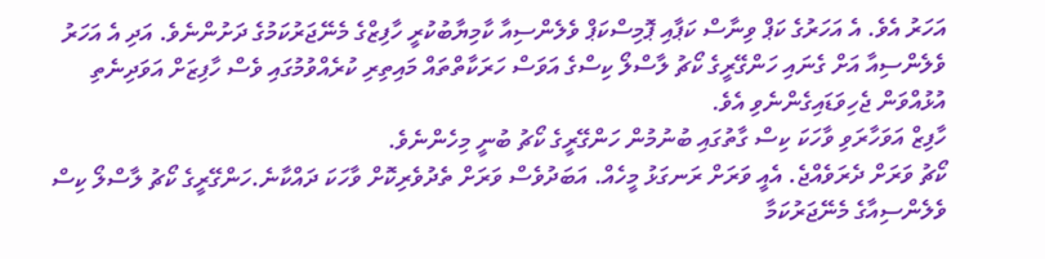އަހަރު އެވެ. އެ އަހަރުގެ ކަޕް ވިނާސް ކަޕާއި ޕޮމިސްކަޕް ވެލެންސިއާ ކާމިޔާބުކުރީ ހާފިޒްގެ މެނޭޖަރުކަމުގެ ދަށުންނެވެ. އަދި އެ އަހަރު ވެލެންސިއާ އަށް ގެނައި ހަންގޭރީގެ ކޯޗު ލާސްލޯ ކިސްގެ އަވަސް ހަރަކާތްތައް މައިތިރި ކުރެއްވުމުގައި ވެސް ހާފިޒަށް އަވަދިނެތި އުޅުއްވަން ޖެހިވަޑައިގެންނެވި އެވެ.
ހާފިޒް އަވަހާރަވި ވާހަކަ ކިސް ގާތުގައި ބުނުމުން ހަންގޭރީގެ ކޯޗު ބުނީ މިހެންނެވެ.
ކޯޗު ވަރަށް ދެރަވެއްޖެ. އެއީ ވަރަށް ރަނގަޅު މީހެއް. އަބަދުވެސް ވަރަށް ތެދުވެރިކޮށް ވާހަކަ ދައްކާނެ.ހަންގޭރީގެ ކޯޗު ލާސްލޯ ކިސް
ވެލެންސިއާގެ މެނޭޖަރުކަމާ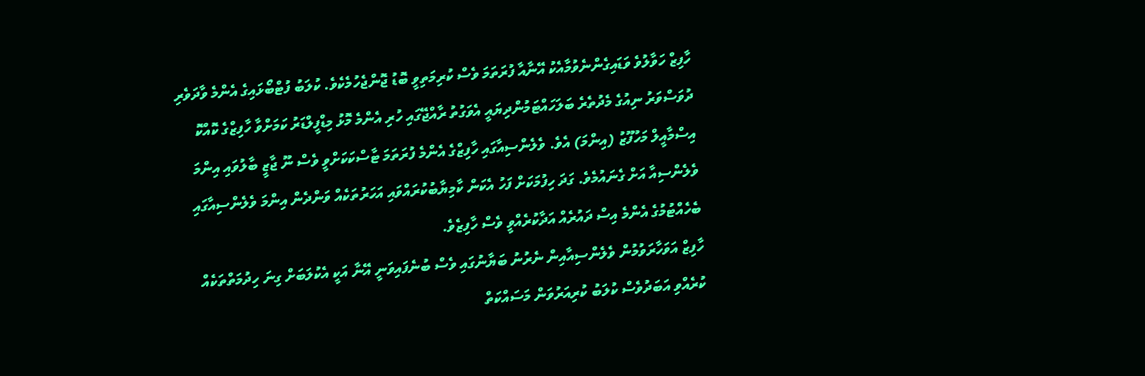ހާފިޒް ހަވާލުވެ ވަޑައިގެންނެވުމާއެކު އޭނާއާ ފުރަތަމަ ވެސް ކުރިމަތިވީ ބޮޑު ޖޮންޖެހުމެކެވެ. ކުލަބު ފުޓްބޯޅައިގެ އެންމެ ވާދަވެރި ދުވަސްވަރު ނިއުގެ މެދުތެރެ ބަލަހައްޓަމުންދިޔައީ އެވަގުތު ރާއްޖޭގައި ހުރި އެންމެ މޮޅު މިޑްފީލްޑަރު ކަމަށްވާ ހާފިޒްގެ ކޮއްކޮ އިސްމާއީލް މަހުފޫޒު (އިންމަ) އެވެ. ވެލެންސިއާގައި ހާފިޒްގެ އެންމެ ފުރަތަމަ ޓާސްކަކަށްވީ ވެސް ނޫ ޖާޒީ ބާލުވައި އިންމަ ވެލެންސިއާ އަށް ގެނައުމެވެ. ގަދަ ހިފުމަކަށް ފަހު އެކަން ކާމިޔާބުކުރައްވައި އަހަރުތަކެއް ވަންދެން އިންމަ ވެލެންސިއާގައި ބެހެއްޓުމުގެ އެންމެ އިސް ދައުރެއް އަދާކުރެއްވީ ވެސް ހާފިޒެވެ.
ހާފިޒް އަވަހާރަވުމުން ވެލެންސިއާއިން ނެރުނު ބަޔާނުގައި ވެސް ބުނެފައިވަނީ އޭނާ އަކީ އެކުލަބަށް ގިނަ ހިދުމަތްތަކެއް ކުރެއްވި އަބަދުވެސް ކުލަބު ކުރިއަރުވަން މަސައްކަތް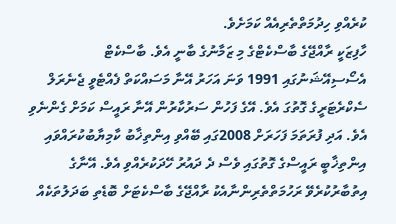ކުރެއްވި ހިދުމަތްތެރިއެއް ކަމަށެވެ.
ހާފިޒަކީ ރާއްޖޭގެ ބާސްކެޓްގެ މި ޒަމާނުގެ ބާނީ އެވެ. ބާސްކެޓް އެސޯސިއޭޝަނުގައި 1991 ވަނަ އަހަރު އޭނާ މަސައްކަތް ފެއްޓެވީ ޖެނެރަލް ސެކްރެޓަރީގެ ގޮތުގަ އެވެ. އޭގެ ފަހުން ސަރުކާރުން އޭނާ ރައީސް ކަމަށް ގެންނެވި އެވެ. އަދި ފުރަތަމަ ފަހަރަށް 2008ގައި ބޭއްވި އިންތިޚާބު ކާމިޔާބުކުރައްވައި އިންތިޚާބީ ރައީސްގެ ގޮތުގައި ވެސް ދެ ދައުރު ހޭދަކުރެއްވި އެވެ. އޭނާގެ އިތުބާރުކުރެވޭ ރަހުމަތްތެރިންނާއެކު ރާއްޖޭގެ ބާސްކެޓަށް ބޮޑެތި ބަދަލުތަކެއް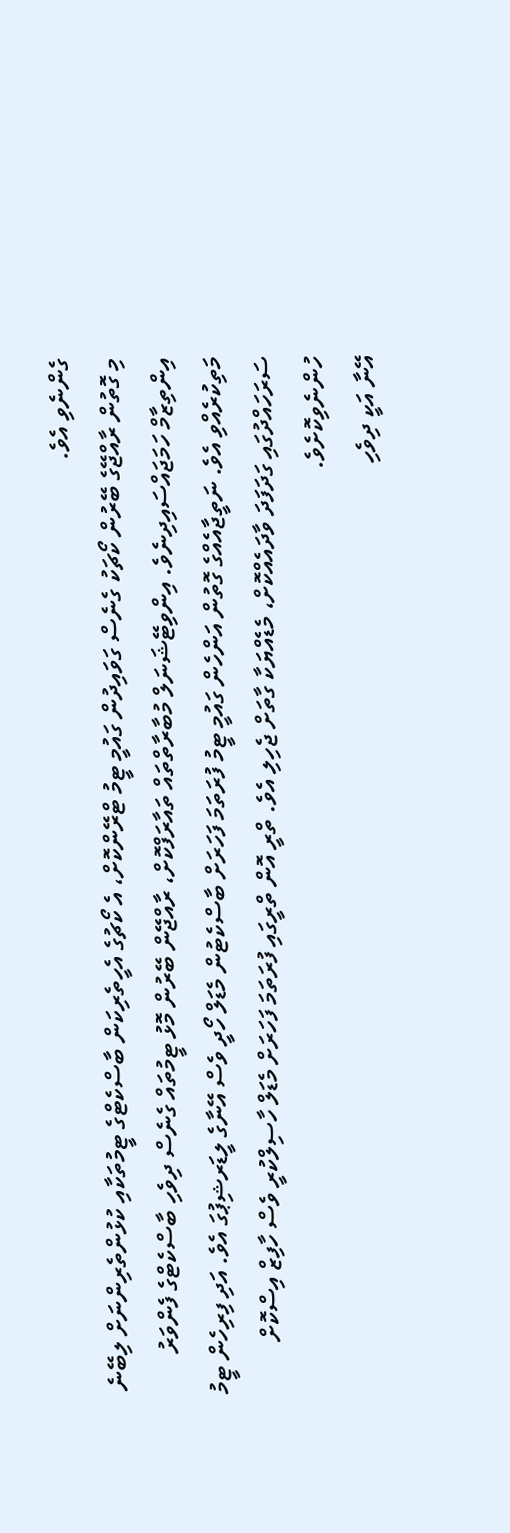ގެންނެވި އެވެ.
މި ގޮތުން ރާއްޖޭގެ ބޭރުން ކޯޗަކު ގެނެސް ގަވައިދުން ގައުމީ ޓީމު ޓްރޭންކޮށް، އެ ކޯޗުގެ އެހީތެރިކަން ބާސްކެޓްގެ ޓީމުތަކާއި ކުޅުންތެރިންނަށް ލިބޭނެ އިންތިޒާމް ހަމަޖައްސައިދިނެވެ. އިންވިޓޭޝަނަލް މުބާރާތްތައް ތައާރަފްކޮށް، ރާއްޖޭން ބޭރުން މޮޅު ޓީމުތައް ގެނެސް ދިވެހި ބާސްކެޓްގެ ފެންވަރު މަތިކުރެއްވި އެވެ. ނަތީޖާއެއްގެ ގޮތުން އަންހެން ގައުމީ ޓީމު ފުރަތަމަ ފަހަރަށް ބާސްކެޓުން މެޑަލް ހޯދީ ވެސް އޭނާގެ ލީޑަރޝިޕުގަ އެވެ. އަދި ފިރިހެން ޓީމު ސަރަހައްދުގައި ގަދަފަދަ ވާދައެއްކޮށް، މެޑެއްޔަކާ ގާތަށް ޖެހިލި އެވެ. ތްރީ އޮން ތްރީގައި ފުރަތަމަ ފަހަރަށް މެޑަލް ހާސިލްކުރީ ވެސް ހާފިޒް އިސްކޮށް ހުންނެވިކޮށެވެ.
އޭނާ އަކީ ދިވެހި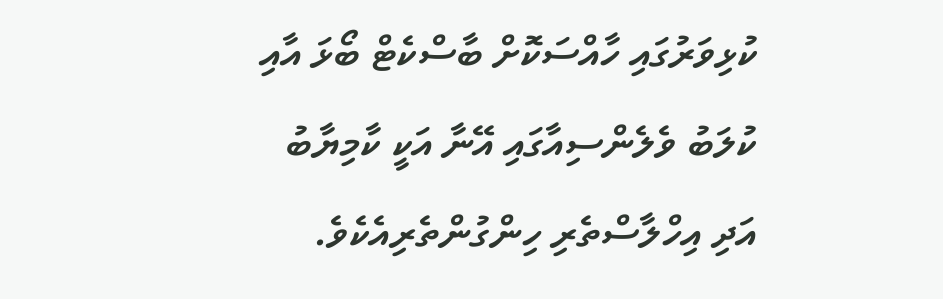ކުޅިވަރުގައި ހާއްސަކޮށް ބާސްކެޓް ބޯޅަ އާއި ކުލަބު ވެލެންސިއާގައި އޭނާ އަކީ ކާމިޔާބު އަދި އިހްލާސްތެރި ހިންގުންތެރިއެކެވެ.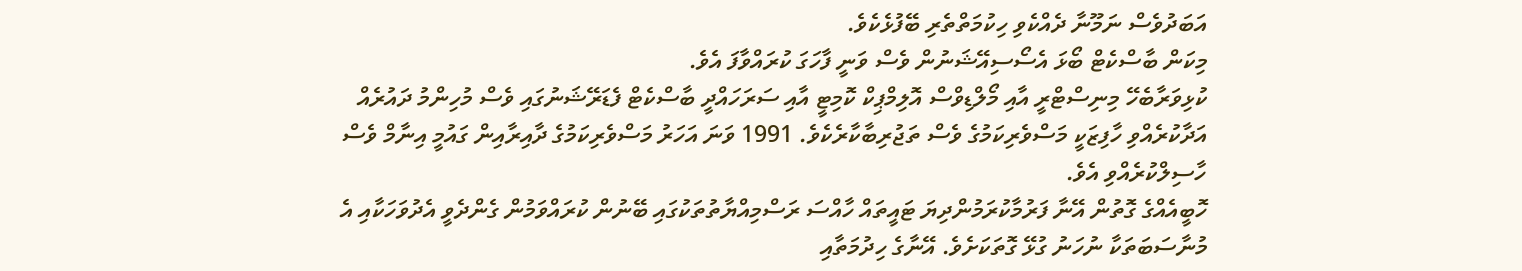އަބަދުވެސް ނަމޫނާ ދެއްކެވި ހިކުމަތްތެރި ބޭފުޅެކެވެ.
މިކަން ބާސްކެޓް ބޯޅަ އެސޯސިއޭޝަނުން ވެސް ވަނީ ފާހަގަ ކުރައްވާފަ އެވެ.
ކުޅިވަރާބެހޭ މިނިސްޓްރީ އާއި މޯލްޑިވްސް އޮލިމްޕިކް ކޮމިޓީ އާއި ސަރަހައްދީ ބާސްކެޓް ފެޑަރޭޝަނުގައި ވެސް މުހިންމު ދައުރެއް އަދާކުރެއްވި ހާފިޒަކީ މަސްވެރިކަމުގެ ވެސް ތަޖުރިބާކާރެކެވެ. 1991 ވަނަ އަހަރު މަސްވެރިކަމުގެ ދާއިރާއިން ގައުމީ އިނާމް ވެސް ހާސިލްކުރެއްވި އެވެ.
ހޮބީއެއްގެ ގޮތުން އޭނާ ފަރުމާކުރަމުންދިޔަ ޓައީތައް ހާއްސަ ރަސްމިއްޔާތުތަކުގައި ބޭނުން ކުރައްވަމުން ގެންދެވީ އެދުވަހަކާއި އެ މުނާސަބަތަކާ ނުހަނު ގުޅޭ ގޮތަކަށެވެ. އޭނާގެ ހިދުމަތާއި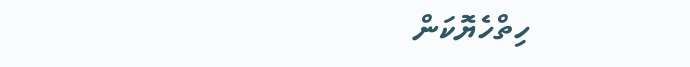ހިތްހެޔޮކަން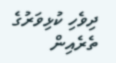ދިވެހި ކުޅިވަރުގެ ތެރެއިން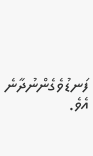ފަނޑުވެގެންނުދާނެ އެވެ.